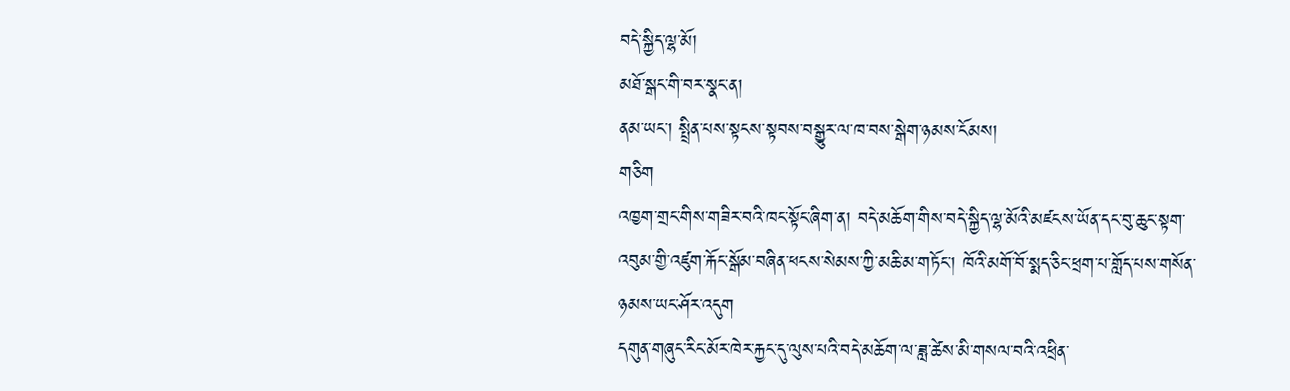བདེ་སྐྱིད་ལྷ་མོ།
མཐོ་སྒང་གི་བར་སྣང་ན།
ནམ་ཡང་། སྤྲིན་པས་སྟངས་སྟབས་བསྒྱུར་ལ་ཁ་བས་སྒེག་ཉམས་ངོམས།
གཅིག
འཁྱག་གྲང་གིས་གཟིར་བའི་ཁང་སྟོང་ཞིག་ན། བདེ་མཆོག་གིས་བདེ་སྐྱིད་ལྷ་མོའི་མཛངས་ཡོན་དང་བུ་ཆུང་སྟག་འབུམ་གྱི་འཛུག་རྐོང་སྒོམ་བཞིན་ཕངས་སེམས་ཀྱི་མཆི་མ་གཏོང་། ཁོའི་མགོ་བོ་སྨད་ཅིང་ཕྲག་པ་གློད་པས་གསོན་ཉམས་ཡང་ཤོར་འདུག
དགུན་གཞུང་རིང་མོར་ཁེར་རྐྱང་དུ་ལུས་པའི་བདེ་མཆོག་ལ་ཟླ་ཚེས་མི་གསལ་བའི་འཕྲིན་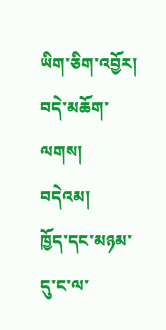ཡིག་ཅིག་འབྱོར།
བདེ་མཆོག་ལགས།
བདེའམ།
ཁྱོད་དང་མཉམ་དུ་ང་ལ་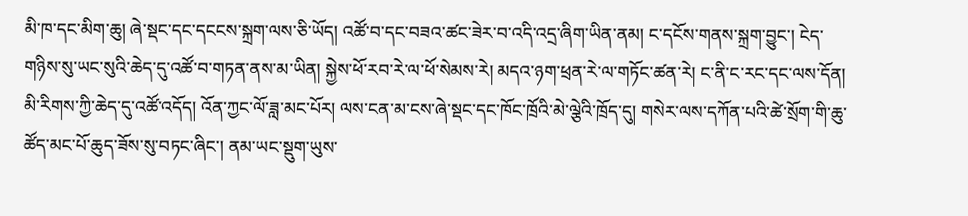མི་ཁ་དང་མིག་ཆུ། ཞེ་སྡང་དང་དངངས་སྐྲག་ལས་ཅི་ཡོད། འཚོ་བ་དང་བཟའ་ཚང་ཟེར་བ་འདི་འདྲ་ཞིག་ཡིན་ནམ། ང་དངོས་གནས་སྐྲག་བྱུང་། ངེད་གཉིས་སུ་ཡང་སུའི་ཆེད་དུ་འཚོ་བ་གཏན་ནས་མ་ཡིན། སྐྱེས་ཕོ་རབ་རེ་ལ་ཕོ་སེམས་རེ། མདའ་ཉག་ཕྲན་རེ་ལ་གཏོང་ཚན་རེ། ང་ནི་ང་རང་དང་ལས་དོན། མི་རིགས་ཀྱི་ཆེད་དུ་འཚོ་འདོད། འོན་ཀྱང་ལོ་ཟླ་མང་པོར། ལས་ངན་མ་ངས་ཞེ་སྡང་དང་ཁོང་ཁྲོའི་མེ་ལྕེའི་ཁྲོད་དུ། གསེར་ལས་དཀོན་པའི་ཚེ་སྲོག་གི་ཆུ་ཚོད་མང་པོ་ཆུད་ཟོས་སུ་བཏང་ཞིང་། ནམ་ཡང་སྡུག་ཡུས་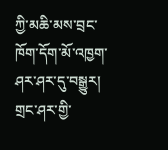ཀྱི་མཆི་མས་བྲང་ཁོག་དོག་མོ་འཁྱག་ཤར་ཤར་དུ་བསྒྱུར། གྲང་ཤར་གྱི་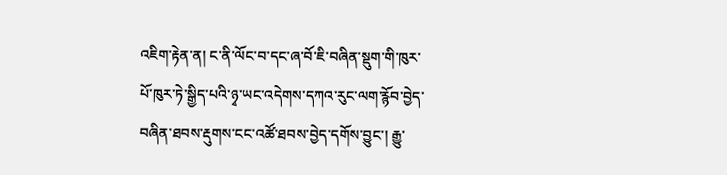འཇིག་རྟེན་ན། ང་ནི་ལོང་བ་དང་ཞ་བོ་ཇི་བཞིན་སྡུག་གི་ཁུར་པོ་ཁུར་ཏེ་སྒྱིད་པའི་ཉྭ་ཡང་འདེགས་དཀའ་རུང་ལག་རྙོབ་བྱེད་བཞིན་ཐབས་རྡུགས་ངང་འཚོ་ཐབས་བྱེད་དགོས་བྱུང་། རྒྱུ་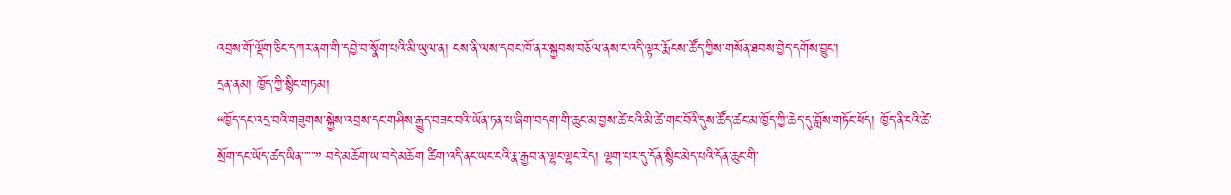འབྲས་གོ་ལྡོག་ཅིང་དཀར་ནག་གི་དབྱེ་བ་སྣོག་པའི་མི་ཡུལ་ན། ངས་ནི་ལས་དབང་ཁོ་ནར་སྐྱབས་བཅོལ་ནས་ང་འདི་ལྟར་རྨོངས་ཚོད་ཀྱིས་གསོན་ཐབས་བྱེད་དགོས་བྱུང་།
དྲན་ནམ། ཁྱོད་ཀྱི་སྙིང་གཏམ།
“ཁྱོད་དང་འདྲ་བའི་གཟུགས་སྐྱེས་འབྲས་དང་གཤིས་རྒྱུད་བཟང་བའི་ཡོན་ཏན་པ་ཞིག་བདག་གི་ཆུང་མ་བྱས་ཚེ་ངའི་མི་ཚེ་གང་བོའི་དུས་ཚོད་ཚང་མ་ཁྱོད་ཀྱི་ཆེད་དུ་བློས་གཏོང་ཕོད། ཁྱོད་ནི་ངའི་ཚེ་སྲོག་དང་ཡོད་ཚད་ཡིན་་་་་་” བདེ་མཆོག་ཡ་བདེ་མཆོག ཚིག་འདི་ནང་ཡང་ངའི་རྣ་རྒྱབ་ན་ལྷང་ལྷང་རེད། ལྷག་པར་དུ་དོན་སྙིང་མེད་པའི་དོན་ཆུང་གི་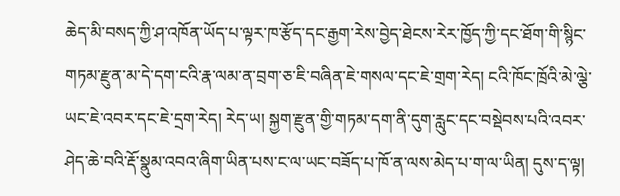ཆེད་མི་བསད་ཀྱི་ཤ་འཁོན་ཡོད་པ་ལྟར་ཁ་རྩོད་དང་རྒྱག་རེས་བྱེད་ཐེངས་རེར་ཁྱོད་ཀྱི་དང་ཐོག་གི་སྙིང་གཏམ་རྫུན་མ་དེ་དག་ངའི་རྣ་ལམ་ན་བྲག་ཅ་ཇི་བཞིན་ཇེ་གསལ་དང་ཇེ་གྲག་རེད། ངའི་ཁོང་ཁྲོའི་མེ་ལྕེ་ཡང་ཇེ་འབར་དང་ཇེ་དྲག་རེད། རེད་ཡ། སྐྱག་རྫུན་གྱི་གཏམ་དག་ནི་དུག་རླུང་དང་བསྡེབས་པའི་འབར་ཤེད་ཆེ་བའི་རྡོ་སྣུམ་འབའ་ཞིག་ཡིན་པས་ང་ལ་ཡང་བཟོད་པ་ཁོ་ན་ལས་མེད་པ་ག་ལ་ཡིན། དུས་ད་ལྟ།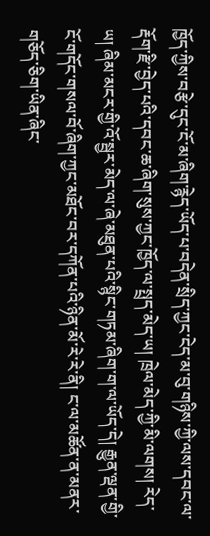ཁྱོད་ཀྱིས་བརྩེ་དུང་ངོ་མ་ཞིག་རྙེད་ཡོད་པ་བདེན་སྲིད་ཀྱང་ངེད་མ་བུ་གཉིས་ཀྱི་ལས་དབང་ལ་རྡོག་རྫི་བྱེད་པའི་དབང་ཆ་ཞིག་སུས་ཀྱང་ཁྱོད་ལ་སྤྲད་མེད་ཡ། ཁྲེལ་མེད་ཀྱི་མི་ལགས། རེད་ཡ། ཞིམ་མངར་གྱི་འོ་སྦྱར་མེད་ལ་ཞེ་མཐུན་པའི་སྙིང་གཏམ་ཞིག་ག་ལ་ཡོད་དེ། རྒྱུན་ལྡན་གྱི་ངོ་གདོང་གསལ་བོ་ཞིག་ཀྱང་མཐོང་བར་དཀོན་པའི་ཉིན་མོ་རེ་རེ་ནི། ང་ལ་མཚོན་ན་མནར་གཅོད་ཅིག་ཡིན་ཞིང་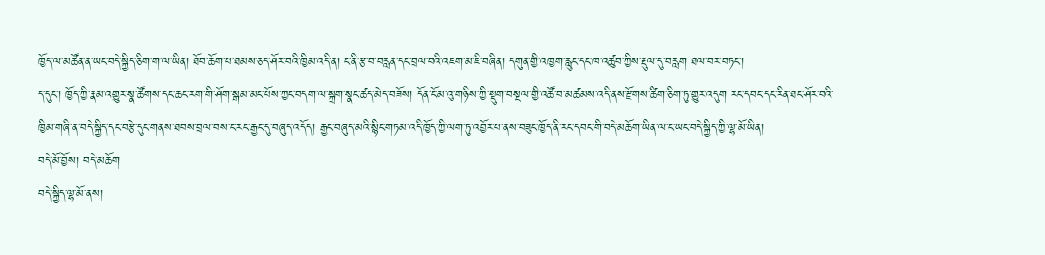ཁྱོད་ལ་མཚོན་ན་ཡང་བདེ་སྐྱིད་ཅིག་ག་ལ་ཡིན། ཐོབ་ཆོག་པ་ཐམས་ཅད་ཤོར་བའི་ཁྱིམ་འདི་ན། ང་ནི་རྩ་བ་བརླན་དང་བྲལ་བའི་འཇག་མ་ཇི་བཞིན། དགུན་གྱི་འཁྱག་རླུང་དང་ཁ་འཚུབ་ཀྱིས་རྡུལ་དུ་བརླག ཐལ་བར་བཏང་།
ད་དུང་། ཁྱོད་ཀྱི་རྣམ་འགྱུར་སྣ་ཚོགས་དང་ཆང་རག་གི་ཤོག་སྒམ་མང་པོས་ཀྱང་བདག་ལ་སྐྲག་སྣང་ཚད་མེད་བཟོས། དོན་ངོ་མ་འུ་གཉིས་ཀྱི་སྡུག་བསྔལ་གྱི་འཚོ་བ་མཚམས་འདི་ནས་རྫོགས་ཚིག་ཅིག་ཏུ་གྱུར་འདུག རང་དབང་དང་རིན་ཐང་ཤོར་བའི་ཁྱིམ་གཞི་ན་བདེ་སྐྱིད་དང་བརྩེ་དུང་གནས་ཐབས་བྲལ་བས་ང་རང་རྒྱང་དུ་བཞུད་འདོད། རྒྱང་བཞུད་མའི་སྙིང་གཏམ་འདི་ཁྱོད་ཀྱི་ལག་ཏུ་འབྱོར་པ་ནས་བཟུང་ཁྱོད་ནི་རང་དབང་གི་བདེ་མཆོག་ཡིན་ལ་ང་ཡང་བདེ་སྐྱིད་ཀྱི་ལྷ་མོ་ཡིན།
བདེ་མོ་བྱོས། བདེ་མཆོག
བདེ་སྐྱིད་ལྷ་མོ་ནས།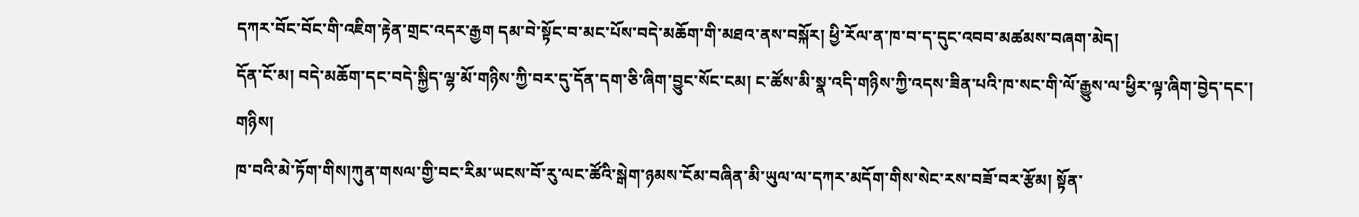དཀར་བོང་བོང་གི་འཇིག་རྟེན་གྲང་འདར་རྒྱག དམ་བེ་སྟོང་བ་མང་པོས་བདེ་མཆོག་གི་མཐའ་ནས་བསྐོར། ཕྱི་རོལ་ན་ཁ་བ་ད་དུང་འབབ་མཚམས་བཞག་མེད།
དོན་ངོ་མ། བདེ་མཆོག་དང་བདེ་སྐྱིད་ལྷ་མོ་གཉིས་ཀྱི་བར་དུ་དོན་དག་ཅི་ཞིག་བྱུང་སོང་ངམ། ང་ཚོས་མི་སྣ་འདི་གཉིས་ཀྱི་འདས་ཟིན་པའི་ཁ་སང་གི་ལོ་རྒྱུས་ལ་ཕྱིར་ལྟ་ཞིག་བྱེད་དང་།
གཉིས།
ཁ་བའི་མེ་ཏོག་གིས།ཀུན་གསལ་གྱི་བང་རིམ་ཡངས་བོ་རུ་ལང་ཚོའི་སྒེག་ཉམས་ངོམ་བཞིན་མི་ཡུལ་ལ་དཀར་མདོག་གིས་སེང་རས་བཟོ་བར་རྩོམ། སྟོན་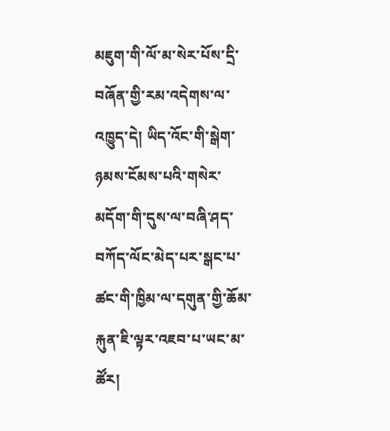མཇུག་གི་ལོ་མ་སེར་པོས་དྲི་བཞོན་གྱི་རམ་འདེགས་ལ་འཁྱུད་དེ། ཡིད་འོང་གི་སྒེག་ཉམས་ངོམས་པའི་གསེར་མདོག་གི་དུས་ལ་བཞི་ཤད་བཀོད་ལོང་མེད་པར་སྒང་པ་ཚང་གི་ཁྱིམ་ལ་དགུན་གྱི་ཆོམ་རྐུན་ཇི་ལྟར་འཇབ་པ་ཡང་མ་ཚོར།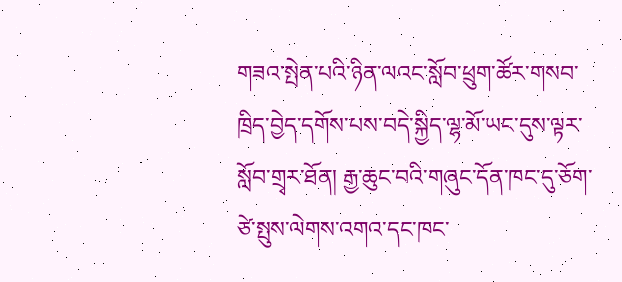གཟའ་སྤེན་པའི་ཉིན་ལའང་སློབ་ཕྲུག་ཚོར་གསབ་ཁྲིད་བྱེད་དགོས་པས་བདེ་སྐྱིད་ལྷ་མོ་ཡང་དུས་ལྟར་སློབ་གྲྭར་ཐོན། རྒྱ་ཆུང་བའི་གཞུང་དོན་ཁང་དུ་ཅོག་ཙེ་སྤུས་ལེགས་འགའ་དང་ཁང་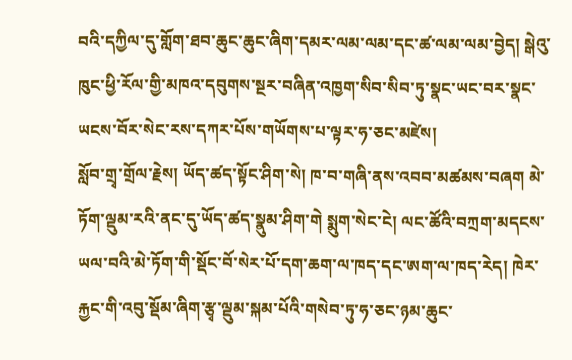བའི་དཀྱིལ་དུ་གློག་ཐབ་ཆུང་ཆུང་ཞིག་དམར་ལམ་ལམ་དང་ཚ་ལམ་ལམ་བྱེད། སྒེའུ་ཁུང་ཕྱི་རོལ་གྱི་མཁའ་དབུགས་སྔར་བཞིན་འཁྱག་སིབ་སིབ་ཏུ་སྣང་ཡང་བར་སྣང་ཡངས་བོར་སེང་རས་དཀར་པོས་གཡོགས་པ་ལྟར་ཧ་ཅང་མཛེས།
སློབ་གྲྭ་གྲོལ་རྗེས། ཡོད་ཚད་སྟོང་ཤིག་སེ། ཁ་བ་གཞི་ནས་འབབ་མཚམས་བཞག མེ་ཏོག་ལྡུམ་རའི་ནང་དུ་ཡོད་ཚད་སྣུམ་ཤིག་གེ སྨུག་སེང་ངེ། ལང་ཚོའི་བཀྲག་མདངས་ཡལ་བའི་མེ་ཏོག་གི་སྡོང་བོ་སེར་པོ་དག་ཆག་ལ་ཁད་དང་ཨག་ལ་ཁད་རེད། ཁེར་རྐྱང་གི་འབུ་སྡོམ་ཞིག་རྩྭ་ལྡུམ་སྐམ་པོའི་གསེབ་ཏུ་ཧ་ཅང་ཉམ་ཆུང་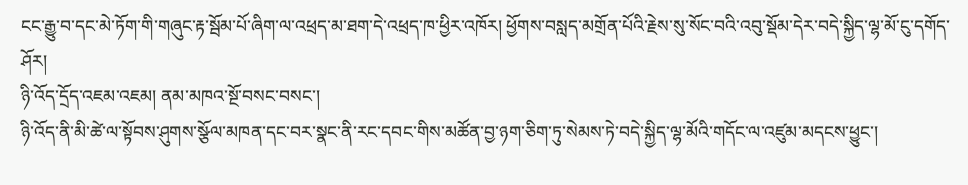ངང་རྒྱུ་བ་དང་མེ་ཏོག་གི་གཞུང་རྟ་སྦོམ་པོ་ཞིག་ལ་འཕྲད་མ་ཐག་དེ་འཕྲད་ཁ་ཕྱིར་འཁོར། ཕྱོགས་བསླད་མགྲོན་པོའི་རྗེས་སུ་སོང་བའི་འབུ་སྡོམ་དེར་བདེ་སྐྱིད་ལྷ་མོ་ངུ་དགོད་ཤོར།
ཉི་འོད་དྲོད་འཇམ་འཇམ། ནམ་མཁའ་སྔོ་བསང་བསང་།
ཉི་འོད་ནི་མི་ཚེ་ལ་སྟོབས་ཤུགས་སྩོལ་མཁན་དང་བར་སྣང་ནི་རང་དབང་གིས་མཚོན་བྱ་ཉག་ཅིག་ཏུ་སེམས་ཏེ་བདེ་སྐྱིད་ལྷ་མོའི་གདོང་ལ་འཛུམ་མདངས་ཕྱུང་།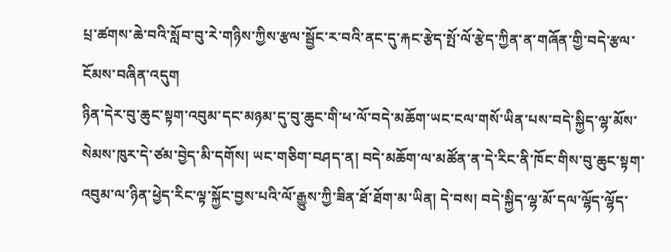པྲ་ཚགས་ཆེ་བའི་སློབ་བུ་རེ་གཉིས་ཀྱིས་རྩལ་སྦྱོང་ར་བའི་ནང་དུ་རྐང་རྩེད་སྤོ་ལོ་རྩེད་ཀྱིན་ན་གཞོན་གྱི་བདེ་རྩལ་ངོམས་བཞིན་འདུག
ཉིན་དེར་བུ་ཆུང་སྟག་འབུམ་དང་མཉམ་དུ་བུ་ཆུང་གི་ཕ་ལོ་བདེ་མཆོག་ཡང་ངལ་གསོ་ཡིན་པས་བདེ་སྐྱིད་ལྷ་མོས་སེམས་ཁུར་དེ་ཙམ་བྱེད་མི་དགོས། ཡང་གཅིག་བཤད་ན། བདེ་མཆོག་ལ་མཚོན་ན་དེ་རིང་ནི་ཁོང་གིས་བུ་ཆུང་སྟག་འབུམ་ལ་ཉིན་ཕྱེད་རིང་ལྟ་སྐྱོང་བྱས་པའི་ལོ་རྒྱུས་ཀྱི་ཟིན་ཐོ་ཐོག་མ་ཡིན། དེ་བས། བདེ་སྐྱིད་ལྷ་མོ་དལ་ལྷོད་ལྷོད་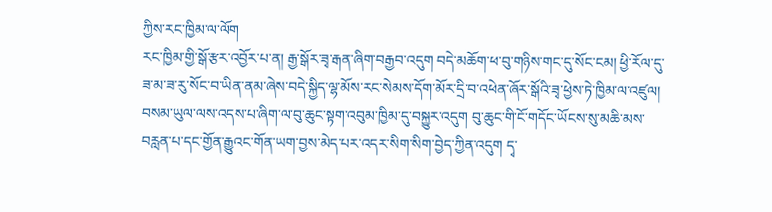ཀྱིས་རང་ཁྱིམ་ལ་ལོག
རང་ཁྱིམ་གྱི་སྒོ་རྩར་འབྱོར་པ་ན། རྒྱ་སྒོར་ཟྭ་རྒན་ཞིག་བརྒྱབ་འདུག བདེ་མཆོག་ཕ་བུ་གཉིས་གང་དུ་སོང་ངམ། ཕྱི་རོལ་དུ་ཟ་མ་ཟ་རུ་སོང་བ་ཡིན་ནམ་ཞེས་བདེ་སྐྱིད་ལྷ་མོས་རང་སེམས་དོག་མོར་དྲི་བ་འཕེན་ཞོར་སྒོའི་ཟྭ་ཕྱེས་ཏེ་ཁྱིམ་ལ་འཛུལ། བསམ་ཡུལ་ལས་འདས་པ་ཞིག་ལ་བུ་ཆུང་སྟག་འབུམ་ཁྱིམ་དུ་བསྐྱུར་འདུག བུ་ཆུང་གི་ངོ་གདོང་ཡོངས་སུ་མཆི་མས་བརླན་པ་དང་གྱོན་རྒྱུའང་གོན་ཡག་བྱས་མེད་པར་འདར་སིག་སིག་བྱེད་ཀྱིན་འདུག དྭ་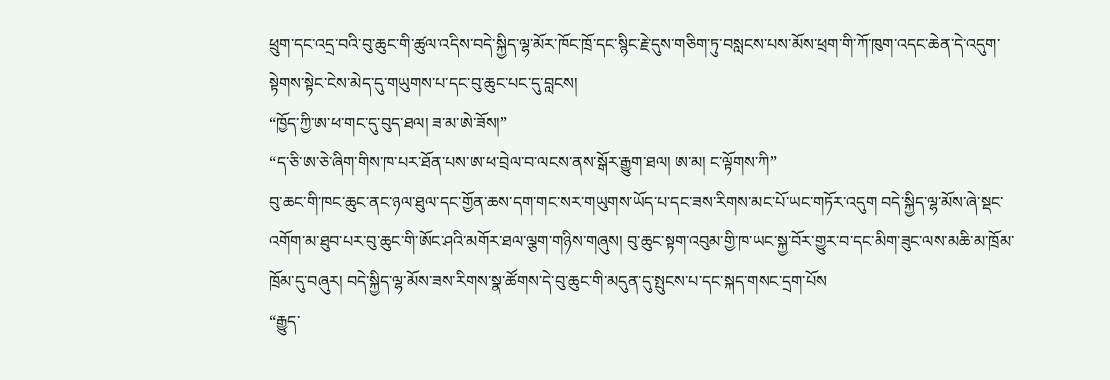ཕྲུག་དང་འདྲ་བའི་བུ་ཆུང་གི་ཚུལ་འདིས་བདེ་སྐྱིད་ལྷ་མོར་ཁོང་ཁྲོ་དང་སྙིང་རྗེ་དུས་གཅིག་ཏུ་བསླངས་པས་མོས་ཕྲག་གི་ཀོ་ཁུག་འདང་ཆེན་དེ་འདུག་སྟེགས་སྟེང་ངེས་མེད་དུ་གཡུགས་པ་དང་བུ་ཆུང་པང་དུ་བླངས།
“ཁྱོད་ཀྱི་ཨ་ཕ་གང་དུ་བུད་ཐལ། ཟ་མ་ཨེ་ཟོས།”
“ད་ཅི་ཨ་ཅེ་ཞིག་གིས་ཁ་པར་ཐོན་པས་ཨ་ཕ་བྲེལ་བ་ལངས་ནས་སྒོར་རྒྱུག་ཐལ། ཨ་མ། ང་ལྟོགས་ཀི”
བུ་ཆང་གི་ཁང་ཆུང་ནང་ཉལ་ཐུལ་དང་གྱོན་ཆས་དག་གང་སར་གཡུགས་ཡོད་པ་དང་ཟས་རིགས་མང་པོ་ཡང་གཏོར་འདུག བདེ་སྐྱིད་ལྷ་མོས་ཞེ་སྡང་འགོག་མ་ཐུབ་པར་བུ་ཆུང་གི་ཨོང་ཤའི་མགོར་ཐལ་ལྕག་གཉིས་གཞུས། བུ་ཆུང་སྟག་འབུམ་གྱི་ཁ་ཡང་སྐྱ་བོར་གྱུར་བ་དང་མིག་ཟུང་ལས་མཆི་མ་ཁྲོམ་ཁྲོམ་དུ་བཞུར། བདེ་སྐྱིད་ལྷ་མོས་ཟས་རིགས་སྣ་ཚོགས་དེ་བུ་ཆུང་གི་མདུན་དུ་སྤུངས་པ་དང་སྐད་གསང་དྲག་པོས
“རྒྱུད་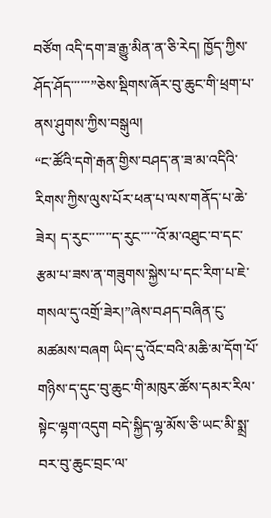བཙོག འདི་དག་ཟ་རྒྱུ་མིན་ན་ཅི་རེད། ཁྱོད་ཀྱིས་ཤོད་ཤོད་་་་་་”ཅེས་སྡིགས་ཞོར་བུ་ཆུང་གི་ཕྲག་པ་ནས་ཤུགས་ཀྱིས་བསྒུལ།
“ང་ཚོའི་དགེ་རྒན་གྱིས་བཤད་ན་ཟ་མ་འདིའི་རིགས་ཀྱིས་ལུས་པོར་ཕན་པ་ལས་གནོད་པ་ཆེ་ཟེར། ད་རུང་་་་་་་ད་རུང་་་་་འོ་མ་འཐུང་བ་དང་རྩམ་པ་ཟས་ན་གཟུགས་སྐྱེས་པ་དང་རིག་པ་ཇེ་གསལ་དུ་འགྲོ་ཟེར།”ཞེས་བཤད་བཞིན་ངུ་མཚམས་བཞག ཡིད་དུ་འོང་བའི་མཆི་མ་དོག་པོ་གཉིས་ད་དུང་བུ་ཆུང་གི་མཁུར་ཚོས་དམར་རིལ་སྟེང་ལྷག་འདུག བདེ་སྐྱིད་ལྷ་མོས་ཅི་ཡང་མི་སྨྲ་བར་བུ་ཆུང་བྲང་ལ་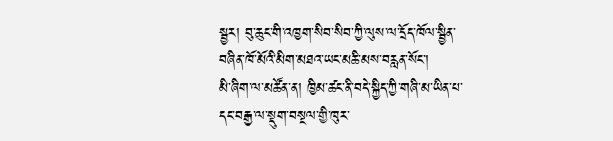སྦྱར། བུ་ཆུང་གི་འཁྱག་སིབ་སིབ་ཀྱི་ལུས་ལ་དྲོད་ཁོལ་སྦྱིན་བཞིན་ཁོ་མོའི་མིག་མཐའ་ཡང་མཆི་མས་བརླན་སོང་།
མི་ཞིག་ལ་མཚོན་ན། ཁྱིམ་ཚང་ནི་བདེ་སྐྱིད་ཀྱི་གཞི་མ་ཡིན་པ་དང་བརྒྱ་ལ་སྡུག་བསྔལ་གྱི་ཁུར་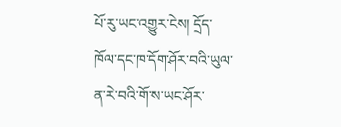པོ་རུ་ཡང་འགྱུར་ངེས། དྲོད་ཁོལ་དང་ཁ་དོག་ཤོར་བའི་ཡུལ་ན་རེ་བའི་གོ་ས་ཡང་ཤོར་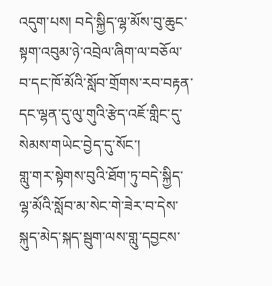འདུག་པས། བདེ་སྐྱིད་ལྷ་མོས་བུ་ཆུང་སྟག་འབུམ་ཉེ་འབྲེལ་ཞིག་ལ་བཅོལ་བ་དང་ཁོ་མོའི་སློབ་གྲོགས་རབ་བརྟན་དང་ལྷན་དུ་ལུ་གུའི་རྩེད་འཇོ་གླིང་དུ་སེམས་གཡེང་བྱེད་དུ་སོང་།
གླུ་གར་སྟེགས་བུའི་ཐོག་ཏུ་བདེ་སྐྱིད་ལྷ་མོའི་སློབ་མ་སེང་གེ་ཟེར་བ་དེས་སྐུད་མེད་སྐད་སྦུག་ལས་གླུ་དབྱངས་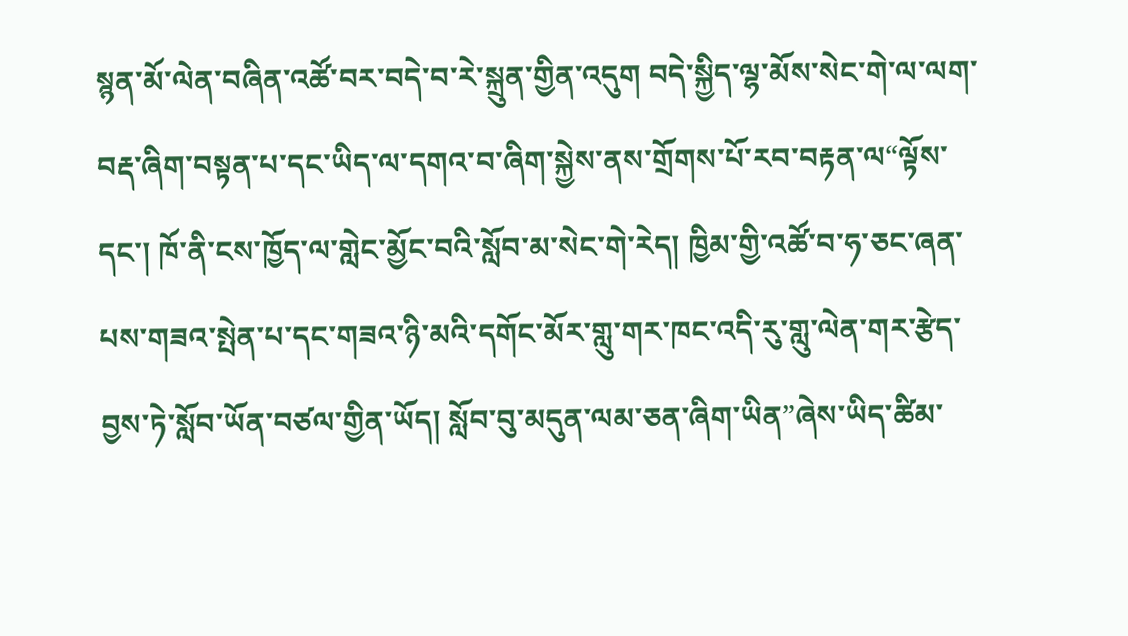སྙན་མོ་ལེན་བཞིན་འཚོ་བར་བདེ་བ་རེ་སྐྲུན་གྱིན་འདུག བདེ་སྐྱིད་ལྷ་མོས་སེང་གེ་ལ་ལག་བརྡ་ཞིག་བསྟན་པ་དང་ཡིད་ལ་དགའ་བ་ཞིག་སྐྱེས་ནས་གྲོགས་པོ་རབ་བརྟན་ལ“ལྟོས་དང་། ཁོ་ནི་ངས་ཁྱོད་ལ་གླེང་མྱོང་བའི་སློབ་མ་སེང་གེ་རེད། ཁྱིམ་གྱི་འཚོ་བ་ཧ་ཅང་ཞན་པས་གཟའ་སྤེན་པ་དང་གཟའ་ཉི་མའི་དགོང་མོར་གླུ་གར་ཁང་འདི་རུ་གླུ་ལེན་གར་རྩེད་བྱས་ཏེ་སློབ་ཡོན་བཙལ་གྱིན་ཡོད། སློབ་བུ་མདུན་ལམ་ཅན་ཞིག་ཡིན”ཞེས་ཡིད་ཚིམ་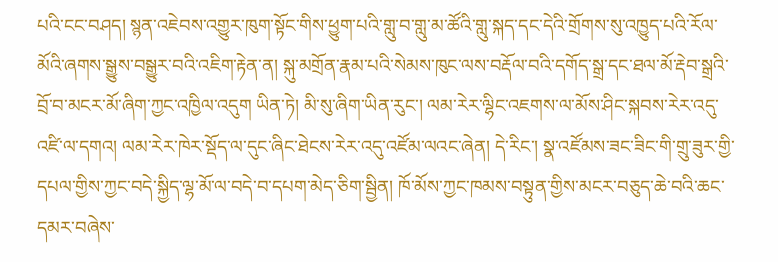པའི་ངང་བཤད། སྙན་འཇེབས་འགྱུར་ཁུག་སྟོང་གིས་ཕྱུག་པའི་གླུ་བ་གླུ་མ་ཚོའི་གླུ་སྐད་དང་དེའི་གྲོགས་སུ་འཁྱུད་པའི་རོལ་མོའི་ཞགས་སྒྱུས་བསྒྱུར་བའི་འཇིག་རྟེན་ན། སྐུ་མགྲོན་རྣམ་པའི་སེམས་ཁུང་ལས་བརྡོལ་བའི་དགོད་སྒྲ་དང་ཐལ་མོ་རྡེབ་སྒྲའི་བྲོ་བ་མངར་མོ་ཞིག་ཀྱང་འཁྱིལ་འདུག ཡིན་ཏེ། མི་སུ་ཞིག་ཡིན་རུང་། ལམ་རེར་ལྷིང་འཇགས་ལ་མོས་ཤིང་སྐབས་རེར་འདུ་འཛི་ལ་དགའ། ལམ་རེར་ཁེར་སྡོད་ལ་དུང་ཞིང་ཐེངས་རེར་འདུ་འཛོམ་ལའང་ཞེན། དེ་རིང་། སྣ་འཛོམས་ཟང་ཟིང་གི་གྲུ་ཟུར་གྱི་དཔལ་གྱིས་ཀྱང་བདེ་སྐྱིད་ལྷ་མོ་ལ་བདེ་བ་དཔག་མེད་ཅིག་སྦྱིན། ཁོ་མོས་ཀྱང་ཁམས་བསྟུན་གྱིས་མངར་བཅུད་ཆེ་བའི་ཆང་དམར་བཞེས་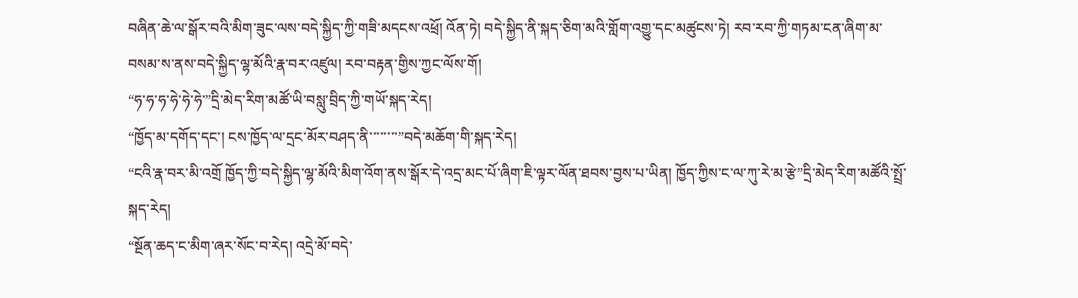བཞིན་ཆེ་ལ་སྒོར་བའི་མིག་ཟུང་ལས་བདེ་སྐྱིད་ཀྱི་གཟི་མདངས་འཕྲོ། འོན་ཏེ། བདེ་སྐྱིད་ནི་སྐད་ཅིག་མའི་གློག་འགྱུ་དང་མཚུངས་ཏེ། རབ་རབ་ཀྱི་གཏམ་ངན་ཞིག་མ་བསམ་ས་ནས་བདེ་སྐྱིད་ལྷ་མོའི་རྣ་བར་འཛུལ། རབ་བརྟན་གྱིས་ཀྱང་ལོས་གོ།
“ཧ་ཧ་ཧ་ཧེ་ཧེ་ཧེ་”དྲི་མེད་རིག་མཚོ་ཡི་བསླུ་བྲིད་ཀྱི་གཡོ་སྐད་རེད།
“ཁྱོད་མ་དགོད་དང་། ངས་ཁྱོད་ལ་དྲང་མོར་བཤད་ནི་་་་་་་་”བདེ་མཆོག་གི་སྐད་རེད།
“ངའི་རྣ་བར་མི་འགྲོ ཁྱོད་ཀྱི་བདེ་སྐྱིད་ལྷ་མོའི་མིག་འོག་ནས་སྒོར་དེ་འདྲ་མང་པོ་ཞིག་ཇི་ལྟར་ལོན་ཐབས་བྱས་པ་ཡིན། ཁྱོད་ཀྱིས་ང་ལ་ཀུ་རེ་མ་རྩེ”དྲི་མེད་རིག་མཚོའི་སྤྲོ་སྐད་རེད།
“སྔོན་ཆད་ང་མིག་ཞར་སོང་བ་རེད། འདྲེ་མོ་བདེ་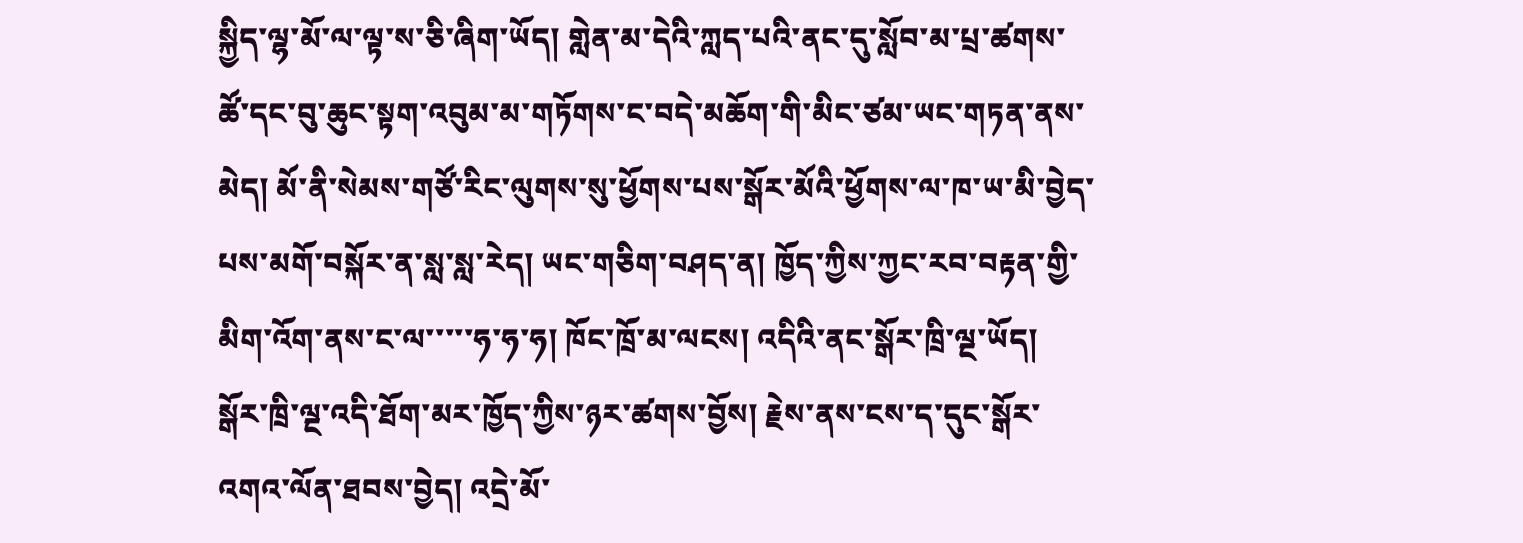སྐྱིད་ལྷ་མོ་ལ་ལྟ་ས་ཅི་ཞིག་ཡོད། གླེན་མ་དེའི་ཀླད་པའི་ནང་དུ་སློབ་མ་པྲ་ཚགས་ཚོ་དང་བུ་ཆུང་སྟག་འབུམ་མ་གཏོགས་ང་བདེ་མཆོག་གི་མིང་ཙམ་ཡང་གཏན་ནས་མེད། མོ་ནི་སེམས་གཙོ་རིང་ལུགས་སུ་ཕྱོགས་པས་སྒོར་མོའི་ཕྱོགས་ལ་ཁ་ཡ་མི་བྱེད་པས་མགོ་བསྐོར་ན་སླ་སླ་རེད། ཡང་གཅིག་བཤད་ན། ཁྱོད་ཀྱིས་ཀྱང་རབ་བརྟན་གྱི་མིག་འོག་ནས་ང་ལ་་་་་ཧ་ཧ་ཧ། ཁོང་ཁྲོ་མ་ལངས། འདིའི་ནང་སྒོར་ཁྲི་ལྔ་ཡོད། སྒོར་ཁྲི་ལྔ་འདི་ཐོག་མར་ཁྱོད་ཀྱིས་ཉར་ཚགས་བྱོས། རྗེས་ནས་ངས་ད་དུང་སྒོར་འགའ་ལོན་ཐབས་བྱེད། འདྲེ་མོ་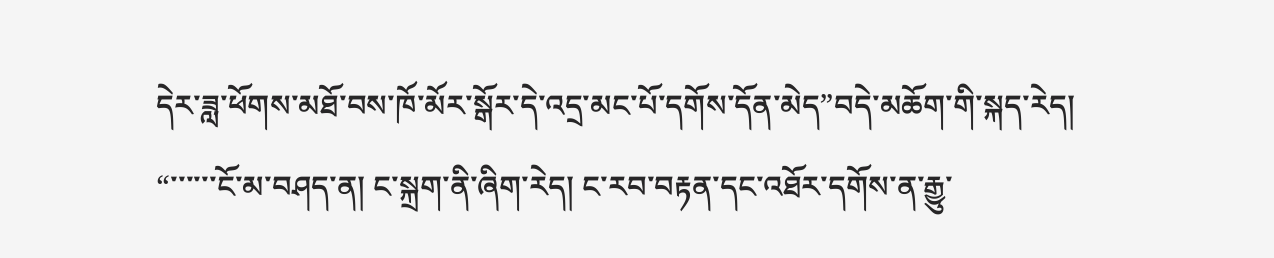དེར་ཟླ་ཕོགས་མཐོ་བས་ཁོ་མོར་སྒོར་དེ་འདྲ་མང་པོ་དགོས་དོན་མེད”བདེ་མཆོག་གི་སྐད་རེད།
“་་་་་་ངོ་མ་བཤད་ན། ང་སྐྲག་ནི་ཞིག་རེད། ང་རབ་བརྟན་དང་འཐོར་དགོས་ན་རྒྱུ་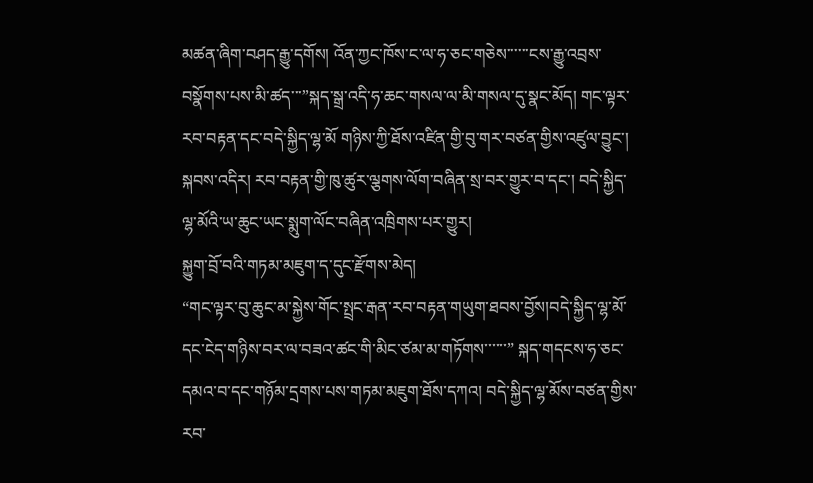མཚན་ཞིག་བཤད་རྒྱུ་དགོས། འོན་ཀྱང་ཁོས་ང་ལ་ཧ་ཅང་གཅེས་་་་་་ངས་རྒྱུ་འབྲས་བསྣོགས་པས་མི་ཚད་་་”སྐད་སྒྲ་འདི་ཧ་ཆང་གསལ་ལ་མི་གསལ་དུ་སྣང་མོད། གང་ལྟར་རབ་བརྟན་དང་བདེ་སྐྱིད་ལྷ་མོ གཉིས་ཀྱི་ཐོས་འཛིན་གྱི་བུ་གར་བཙན་གྱིས་འཛུལ་བྱུང་།
སྐབས་འདིར། རབ་བརྟན་གྱི་ཁུ་ཚུར་ལྕགས་ལོག་བཞིན་སྲ་བར་གྱུར་བ་དང་། བདེ་སྐྱིད་ལྷ་མོའི་ཡ་ཆུང་ཡང་སྨུག་ལོང་བཞིན་འཁྲིགས་པར་གྱུར།
སྐྱུག་བྲོ་བའི་གཏམ་མཇུག་ད་དུང་རྫོགས་མེད།
“གང་ལྟར་བུ་ཆུང་མ་སྐྱེས་གོང་སྤྲང་རྒན་རབ་བརྟན་གཡུག་ཐབས་བྱོས།བདེ་སྐྱིད་ལྷ་མོ་དང་ངེད་གཉིས་བར་ལ་བཟའ་ཚང་གི་མིང་ཙམ་མ་གཏོགས་་་་་་” སྐད་གདངས་ཧ་ཅང་དམའ་བ་དང་གཉོམ་དྲགས་པས་གཏམ་མཇུག་ཐོས་དཀའ། བདེ་སྐྱིད་ལྷ་མོས་བཙན་གྱིས་རབ་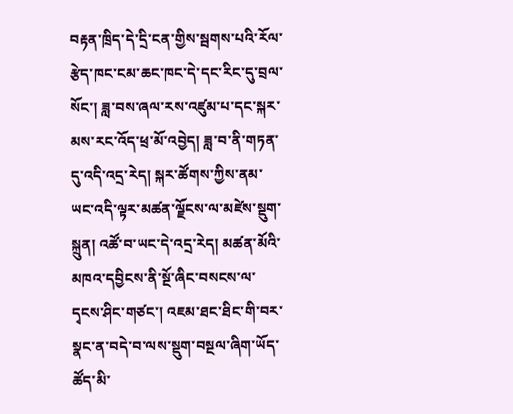བརྟན་ཁྲིད་དེ་དྲི་ངན་གྱིས་སྦགས་པའི་རོལ་རྩེད་ཁང་ངམ་ཆང་ཁང་དེ་དང་རིང་དུ་བྲལ་སོང་། ཟླ་བས་ཞལ་རས་འཛུམ་པ་དང་སྐར་མས་རང་འོད་ཕྲ་མོ་འབྱེད། ཟླ་བ་ནི་གཏན་དུ་འདི་འདྲ་རེད། སྐར་ཚོགས་ཀྱིས་ནམ་ཡང་འདི་ལྟར་མཚན་ལྗོངས་ལ་མཛེས་སྡུག་སྐྲུན། འཚོ་བ་ཡང་དེ་འདྲ་རེད། མཚན་མོའི་མཁའ་དབྱིངས་ནི་སྔོ་ཞིང་བསངས་ལ་དྭངས་ཤིང་གཙང་། འཇམ་ཐང་ཐིང་གི་བར་སྣང་ན་བདེ་བ་ལས་སྡུག་བསྔལ་ཞིག་ཡོད་ཚོད་མི་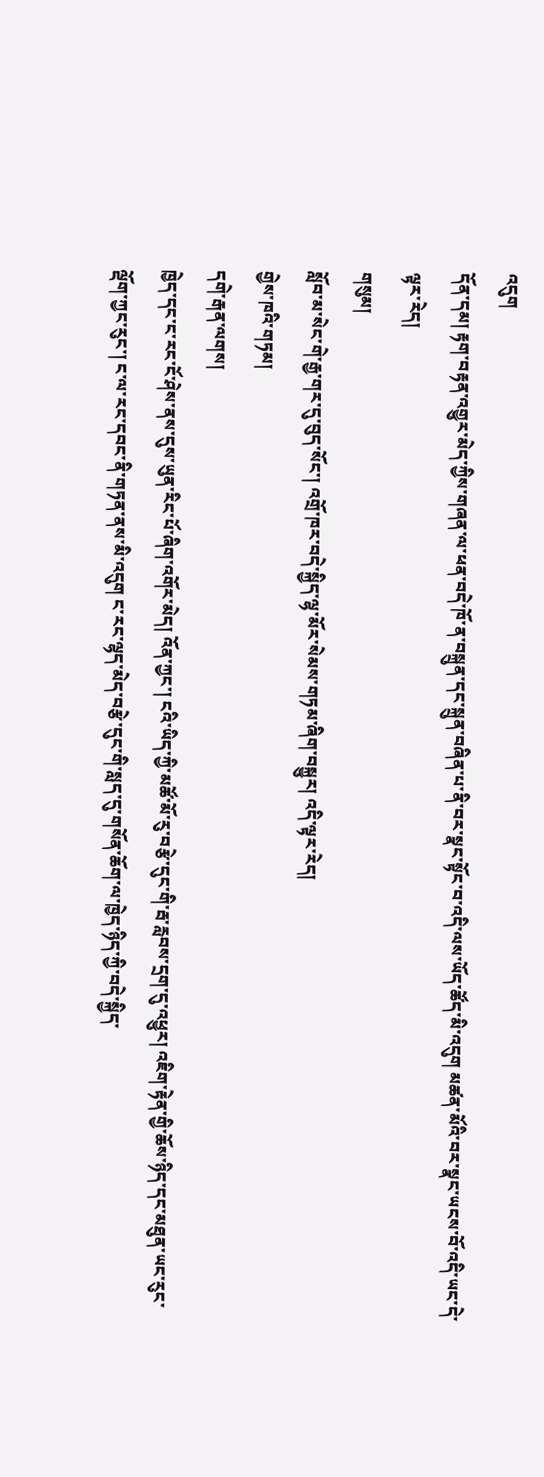འདུག
དོན་དམ། རྟག་བརྟན་འགྱུར་མེད་ཀྱིས་གཞན་ལ་ཕན་བདེ་ཁོ་ན་བསྐྲུན་དང་སྐྲུན་བཞིན་པ་ནི་བར་སྣང་སྟོང་བ་འདི་ལས་ཡོད་ཚོད་མི་འདུག མཚན་མོའི་བར་སྣང་ཡངས་བོ་འདི་ཡང་དེ་ལྟར་རེད།
གསུམ།
སློབ་མ་སེང་གེ་རྒྱ་གར་དུ་བུད་སོང་། འགྲོ་ཁར་བདེ་སྐྱིད་ལྷ་མོར་སེམས་གཏམ་ཞིག་བསྐྱུར། འདི་ལྟར་རེད།
གྱེས་ཁའི་གཏམ།
དགེ་རྒན་ལགས།
ཁྱེད་དང་ང་རང་ངོ་ཤེས་ནས་དུས་ཡུན་རིང་པོ་ཞིག་འགོར་མེད། འོན་ཀྱང་། ངའི་ཡིད་ཀྱི་མཚོ་མོ་རུ་བརྩེ་དུང་གི་རྦ་རླབས་དྲག་དུ་འཕྱུར། འཇིག་རྟེན་གྱི་ཆོས་ཉིད་དང་མཐུན་ཡང་རུང་ལྡོག་ཀྱང་རུང་། ང་ལ་རང་དབང་ནི་གཏན་ནས་མི་འདུག ང་རང་ལྷད་མེད་བརྩེ་དུང་གི་སླད་དུ་གསོན་ཆོག་ལ་ཁྱེད་ཉིད་ཀྱི་བདེ་སྐྱིད་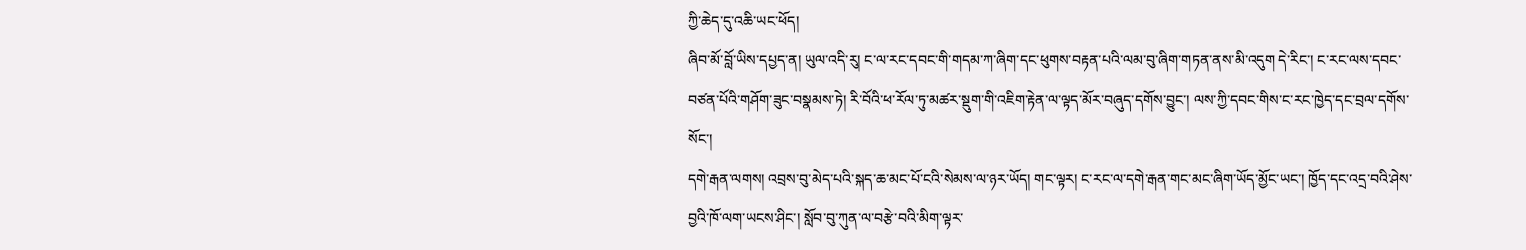ཀྱི་ཆེད་དུ་འཆི་ཡང་ཕོད།
ཞིབ་མོ་བློ་ཡིས་དཔྱད་ན། ཡུལ་འདི་རུ། ང་ལ་རང་དབང་གི་གདམ་ཀ་ཞིག་དང་ཕུགས་བརྟན་པའི་ལམ་བུ་ཞིག་གཏན་ནས་མི་འདུག དེ་རིང་། ང་རང་ལས་དབང་བཙན་པོའི་གཤོག་ཟུང་བསྣམས་ཏེ། རི་བོའི་ཕ་རོལ་ཏུ་མཚར་སྡུག་གི་འཇིག་རྟེན་ལ་ལྟད་མོར་བཞུད་དགོས་བྱུང་། ལས་ཀྱི་དབང་གིས་ང་རང་ཁྱེད་དང་བྲལ་དགོས་སོང་།
དགེ་རྒན་ལགས། འབྲས་བུ་མེད་པའི་སྐད་ཆ་མང་པོ་ངའི་སེམས་ལ་ཉར་ཡོད། གང་ལྟར། ང་རང་ལ་དགེ་རྒན་གང་མང་ཞིག་ཡོད་མྱོང་ཡང་། ཁྱོད་དང་འདྲ་བའི་ཤེས་བྱའི་ཁོ་ལག་ཡངས་ཤིང་། སློབ་བུ་ཀུན་ལ་བརྩེ་བའི་མིག་ལྟར་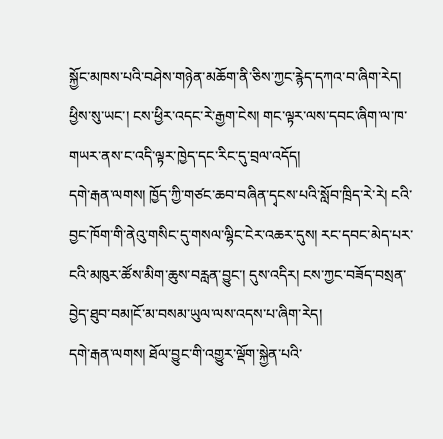སྐྱོང་མཁས་པའི་བཤེས་གཉེན་མཆོག་ནི་ཅིས་ཀྱང་རྙེད་དཀའ་བ་ཞིག་རེད། ཕྱིས་སུ་ཡང་། ངས་ཕྱིར་འདང་རེ་རྒྱག་ངེས། གང་ལྟར་ལས་དབང་ཞིག་ལ་ཁ་གཡར་ནས་ང་འདི་ལྟར་ཁྱེད་དང་རིང་དུ་བྲལ་འདོད།
དགེ་རྒན་ལགས། ཁྱོད་ཀྱི་གཙང་ཆབ་བཞིན་དྭངས་པའི་སློབ་ཁྲིད་རེ་རེ། ངའི་བྱང་ཁོག་གི་ནེའུ་གསིང་དུ་གསལ་ལྷིང་ངེར་འཆར་དུས། རང་དབང་མེད་པར་ངའི་མཁུར་ཚོས་མིག་ཆུས་བརླན་བྱུང་། དུས་འདིར། ངས་ཀྱང་བཟོད་བསྲན་བྱེད་ཐུབ་བམ།ངོ་མ་བསམ་ཡུལ་ལས་འདས་པ་ཞིག་རེད།
དགེ་རྒན་ལགས། ཐོལ་བྱུང་གི་འགྱུར་ལྡོག་སྐྱེན་པའི་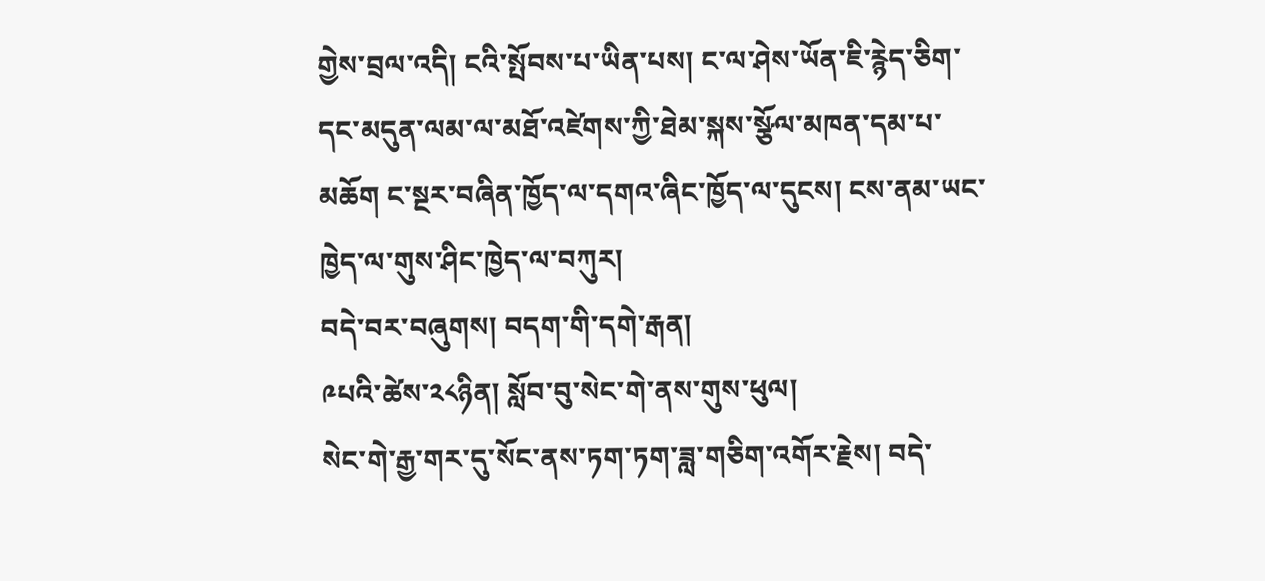གྱེས་བྲལ་འདི། ངའི་སྤོབས་པ་ཡིན་པས། ང་ལ་ཤེས་ཡོན་ཇི་རྙེད་ཅིག་དང་མདུན་ལམ་ལ་མཐོ་འཛེགས་ཀྱི་ཐེམ་སྐས་སྩོལ་མཁན་དམ་པ་མཆོག ང་སྔར་བཞིན་ཁྱོད་ལ་དགའ་ཞིང་ཁྱོད་ལ་དུངས། ངས་ནམ་ཡང་ཁྱེད་ལ་གུས་ཤིང་ཁྱེད་ལ་བཀུར།
བདེ་བར་བཞུགས། བདག་གི་དགེ་རྒན།
༩པའི་ཚེས་༢༨ཉིན། སློབ་བུ་སེང་གེ་ནས་གུས་ཕུལ།
སེང་གེ་རྒྱ་གར་དུ་སོང་ནས་ཏག་ཏག་ཟླ་གཅིག་འགོར་རྗེས། བདེ་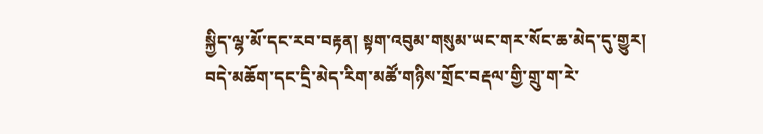སྐྱིད་ལྷ་མོ་དང་རབ་བརྟན། སྟག་འབུམ་གསུམ་ཡང་གར་སོང་ཆ་མེད་དུ་གྱུར།
བདེ་མཆོག་དང་དྲི་མེད་རིག་མཚོ་གཉིས་གྲོང་བརྡལ་གྱི་གྲུ་ག་རེ་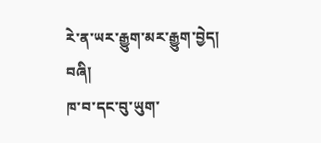རེ་ན་ཡར་རྒྱུག་མར་རྒྱུག་བྱེད།
བཞི།
ཁ་བ་དང་བུ་ཡུག་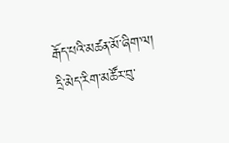རྒོད་པའི་མཚན་མོ་ཞིག་ལ། དྲི་མེད་རིག་མཚོར་བུ་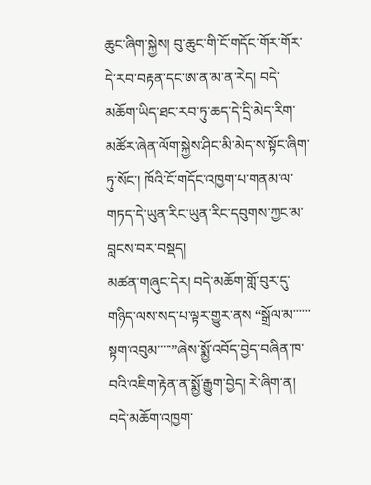ཆུང་ཞིག་སྐྱེས། བུ་ཆུང་གི་ངོ་གདོང་གོར་གོར་དེ་རབ་བརྟན་དང་ཨ་ན་མ་ན་རེད། བདེ་མཆོག་ཡིད་ཐང་རབ་ཏུ་ཆད་དེ་དྲི་མེད་རིག་མཚོར་ཞེན་ལོག་སྐྱེས་ཤིང་མི་མེད་ས་སྟོང་ཞིག་ཏུ་སོང་། ཁོའི་ངོ་གདོང་འཁྱག་པ་གནམ་ལ་གཏད་དེ་ཡུན་རིང་ཡུན་རིང་དབུགས་ཀྱང་མ་བླངས་བར་བསྡད།
མཚན་གཞུང་དེར། བདེ་མཆོག་གློ་བུར་དུ་གཉིད་ལས་སད་པ་ལྟར་གྱུར་ནས “སྒྲོལ་མ་་་་་་སྟག་འབུམ་་་་་”ཞེས་སྨྱོ་འབོད་བྱེད་བཞིན་ཁ་བའི་འཇིག་རྟེན་ན་སྨྱོ་རྒྱུག་བྱེད། རེ་ཞིག་ན། བདེ་མཆོག་འཁྱག་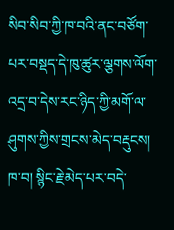སིབ་སིབ་ཀྱི་ཁ་བའི་ནང་བཙོག་པར་བསྡད་དེ་ཁུ་ཚུར་ལྕགས་ལོག་འདྲ་བ་དེས་རང་ཉིད་ཀྱི་མགོ་ལ་ཤུགས་ཀྱིས་གྲངས་མེད་བརྡུངས།
ཁ་བ། སྙིང་རྗེ་མེད་པར་བདེ་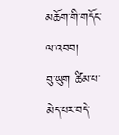མཆོག་གི་གདོང་ལ་འབབ།
བུ་ཡུག ཚིམ་པ་མེད་པར་བདེ་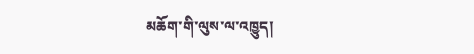མཆོག་གི་ལུས་ལ་འཁྱུད།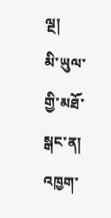ལྔ།
མི་ཡུལ་གྱི་མཐོ་སྒང་ན། འཁྱག་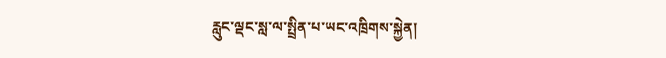རླུང་ལྡང་སླ་ལ་སྤྲིན་པ་ཡང་འཁྲིགས་སྐྱེན།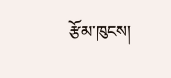རྩོམ་ཁུངས།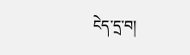ངེད་དྲ་བ།